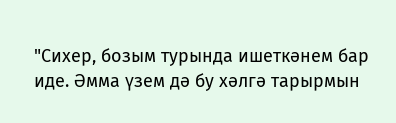"Сихер, бозым турында ишеткәнем бар иде. Әмма үзем дә бу хәлгә тарырмын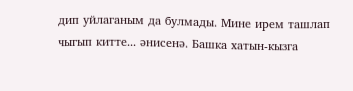дип уйлаганым да булмады. Мине ирем ташлап чыгып китте... әнисенә. Башка хатын-кызга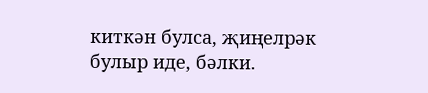киткән булса, җиңелрәк булыр иде, бәлки.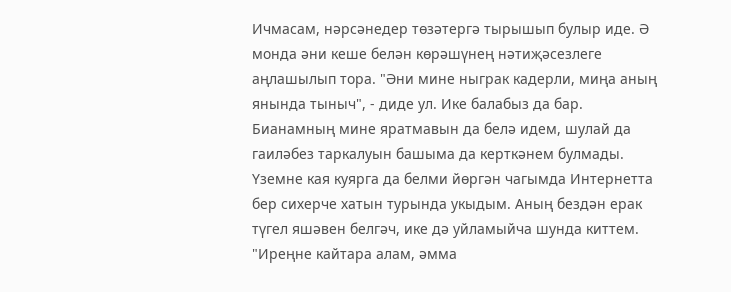Ичмасам, нәрсәнедер төзәтергә тырышып булыр иде. Ә монда әни кеше белән көрәшүнең нәтиҗәсезлеге аңлашылып тора. "Әни мине ныграк кадерли, миңа аның янында тыныч", - диде ул. Ике балабыз да бар. Бианамның мине яратмавын да белә идем, шулай да гаиләбез таркалуын башыма да керткәнем булмады. Үземне кая куярга да белми йөргән чагымда Интернетта бер сихерче хатын турында укыдым. Аның бездән ерак түгел яшәвен белгәч, ике дә уйламыйча шунда киттем. "Иреңне кайтара алам, әмма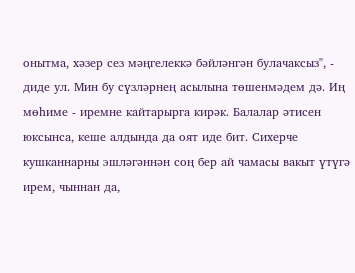онытма, хәзер сез мәңгелеккә бәйләнгән булачаксыз", - диде ул. Мин бу сүзләрнең асылына төшенмәдем дә. Иң мөһиме - иремне кайтарырга кирәк. Балалар әтисен юксынса, кеше алдында да оят иде бит. Сихерче кушканнарны эшләгәннән соң бер ай чамасы вакыт үтүгә ирем, чыннан да,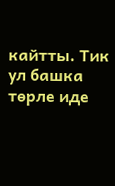кайтты. Тик ул башка төрле иде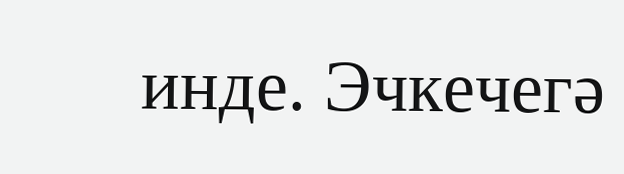инде. Эчкечегә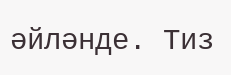әйләнде. Тиз